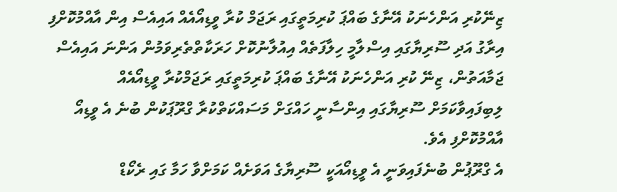ޒިނޭކުރި އަންހެނަކު އޭނާގެ ބައްޕަ ކުރިމަތީގައި ރަޖަމް ކުރާ ވީޑިއޯއެއް އައިއެސް އިން އާއްމުކޮށްފި
އިރާގު އަދި ސޫރިޔާގައި އިސްލާމީ ހިލާފަތެއް އިއުލާނުކޮށް ހަރަކާތްތެރިވަމުން އަންނަ އައިއެސް ޖަމާއަތުން، ޒިނޭ ކުރި އަންހެނަކު އޭނާގެ ބައްޕަ ކުރިމަތީގައި ރަޖަމްކުރާ ވީޑިއޯއެއް ލިބިފައިވާކަމަށް ސޫރިޔާގައި އިންސާނީ ހައްގަށް މަސައްކަތްކުރާ ގްރޫޕަކުން ބުނެ އެ ވީޑިއޯ އާއްމުކޮށްފި އެވެ.
އެ ގްރޫޕުން ބުނެފައިވަނީ އެ ވީޑިއޯއަކީ ސޫރިޔާގެ އަވަށެއް ކަމަށްވާ ހަމާ ގައި ރެކޯޑް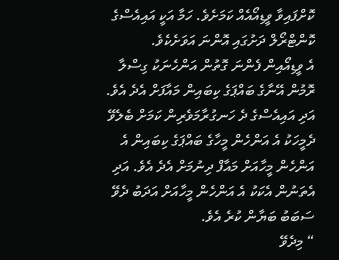ކޮށްފައިވާ ވީޑިއޯއެއް ކަމަށެވެ. ހަމާ އަކީ އައިއެސްގެ ކޮންޓްރޯލް ދަށުގައި އޮންނަ އަވަށެކެވެ.
އެ ވީޑިއޯއިން ފެންނަ ގޮތުން އަންހެނަކު ގިސްލާ ރޮމުން އޭނާގެ ބައްޕަގެ ކިބައިން މައާފަށް އެދެ އެވެ. އަދި އައިއެސްގެ ދެ ހަނގުރާމަވެރިން ކަމަށް ބެލެވޭ ދެމީހަކު އެ އަންހެން މީހާގެ ބައްޕަގެ ކިބައިން އެ އަންހެން މީހާއަށް މައާފް ދިނުމަށް އެދެ އެވެ. އަދި އެތަނުން އެކަކު އެ އަންހެން މީހާއަށް އަދަބު ދެވޭ ސަބަބު ބަޔާން ކުރެ އެވެ.
“ މިދެވޭ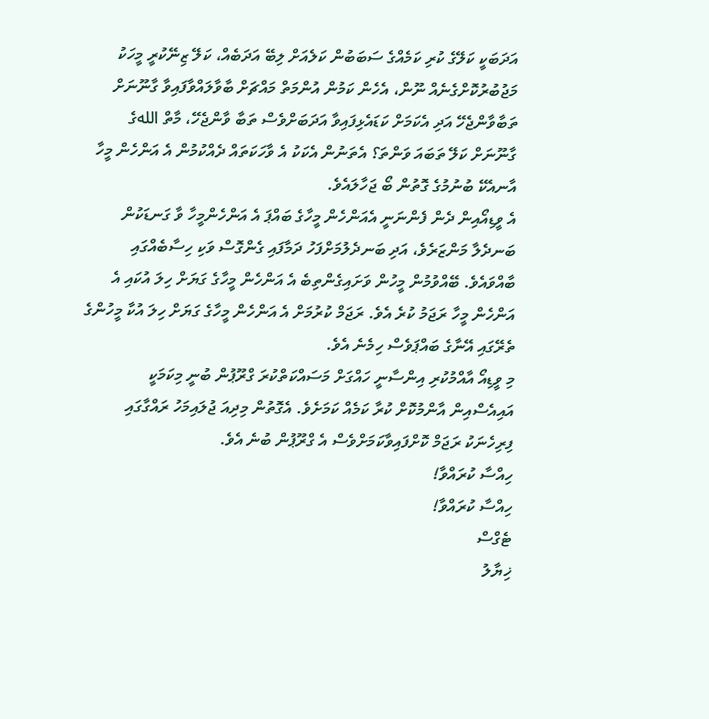އަދަބަކީ ކަލޭގެ ކުރި ކަމެއްގެ ސަބަބުން ކަލެއަށް ލިބޭ އަދަބެއް، ކަލޭ ޒިނޭކުރީ މީހަކު މަޖުބުރުކޮށްގެނެއް ނޫން، އެހެން ކަމުން އުންމަތް މައްޗަށް ބާވާލައްވާފައިވާ ގާނޫނަށް ތަބާވާންޖެހޭ އަދި އެކަމަށް ކަޑައެޅިފައިވާ އަދަބަށްވެސް ތަބާ ވާންޖެހޭ، މާތް اللهގެ ގާނޫނަށް ކަލޭ ތަބައަ ވަންތަ؟ އެތަނުން އެކަކު އެ ވާހަކަތައް ދެއްކުމުން އެ އަންހެން މީހާ އާނއެކޭ ބުނުމުގެ ގޮތުން ބޯ ޖަހާލައެވެ.
އެ ވީޑިއޯއިން ދެން ފެންނަނީ އެއަންހެން މީހާގެ ބައްޕަ އެ އަންހެންމީހާ ވާ ގަނޑަކުން ބަނދެލާ މަންޒަރެވެ، އަދި ބަނދެލުމަށްފަހު ދަމާފައި ގެންގޮސް ވަކި ހިސާބެއްގައި ބާއްވައެވެ. ބޭއްވުމުން މީހުން ވަށައިގެންތިބެ އެ އަންހެން މީހާގެ ގަޔަށް ހިލަ އުކައި އެ އަންހެން މީހާ ރަޖަމު ކުރެ އެވެ. ރަޖަމް ކުރުމަށް އެ އަންހެން މީހާގެ ގަޔަށް ހިލަ އުކާ މީހުންގެ ތެރޭގައި އޭނާގެ ބައްޕަވެސް ހިމެނެ އެވެ.
މި ވީޑިއޯ އާއްމުކުރި އިންސާނީ ހައްގަށް މަސައްކަތްކުރަ ގްރޫޕުން ބުނީ މިކަމަކީ އައިއެސްއިން އާންމުކޮށް ކުރާ ކަމެއް ކަމަށެވެ. އެގޮތުން މިދިއަ ޖުލައިމަހު ރައްގާގައި ފިރިހެނަކު ރަޖަމް ކޮށްފައިވާކަމަށްވެސް އެ ގްރޫޕުން ބުނެ އެވެ.
ހިއްސާ ކުރައްވާ!
ހިއްސާ ކުރައްވާ!
ޓެގްސް
ޚިޔާލު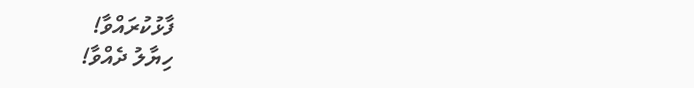ފާޅުކުރައްވާ!
ހިޔާލު ދެއްވާ!